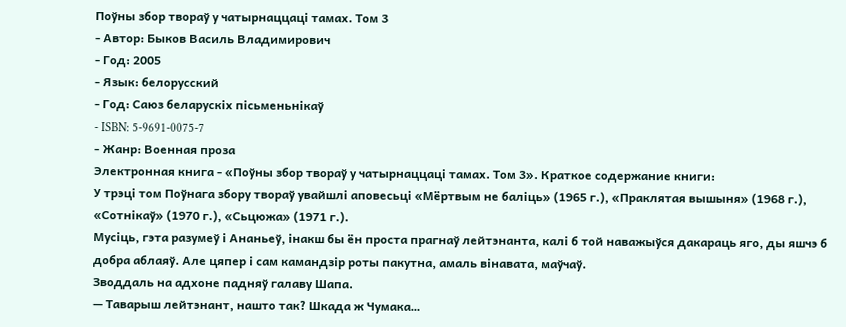Поўны збор твораў у чатырнаццаці тамах. Том 3
- Автор: Быков Василь Владимирович
- Год: 2005
- Язык: белорусский
- Год: Саюз беларускіх пісьменьнікаў
- ISBN: 5-9691-0075-7
- Жанр: Военная проза
Электронная книга - «Поўны збор твораў у чатырнаццаці тамах. Том 3». Краткое содержание книги:
У трэці том Поўнага збору твораў увайшлі аповесьці «Мёртвым не баліць» (1965 г.), «Праклятая вышыня» (1968 г.), «Сотнікаў» (1970 г.), «Сьцюжа» (1971 г.).
Мусіць, гэта разумеў і Ананьеў, інакш бы ён проста прагнаў лейтэнанта, калі б той наважыўся дакараць яго, ды яшчэ б добра аблаяў. Але цяпер і сам камандзір роты пакутна, амаль вінавата, маўчаў.
Зводдаль на адхоне падняў галаву Шапа.
— Таварыш лейтэнант, нашто так? Шкада ж Чумака…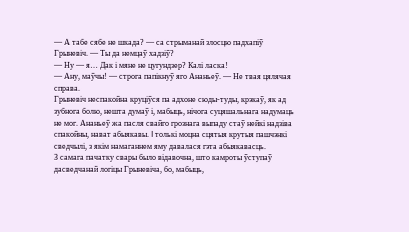— А табе сябе не шкада? — са стрыманай злосцю падхапіў Грыневіч. — Ты да немцаў хадзіў?
— Ну — я… Дак і мяне не цугундзер? Калі ласка!
— Ану, маўчы! — строга папікнуў яго Ананьеў. — Не твая цялячая справа.
Грыневіч неспакойна круціўся па адхоне сюды-туды, крэкаў, як ад зубнога болю, нешта думаў і, мабыць, нічога суцяшальнага надумаць не мог. Ананьеў жа пасля свайго грознага выпаду стаў нейкі надзіва спакойны, нават абыякавы. I толькі моцна сцятыя крутыя пашчэнкі сведчылі, з якім намаганнем яму давалася гэта абыякавасць.
З самага пачатку свары было відавочна, што камроты ўступаў дасведчанай логіцы Грыневіча, бо, мабыць,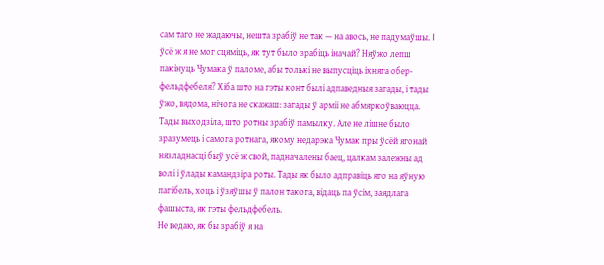сам таго не жадаючы, нешта зрабіў не так — на авось, не падумаўшы. I ўсё ж я не мог сцяміць, як тут было зрабіць іначай? Няўжо лепш пакінуць Чумака ў паломе, абы толькі не выпусціць іхняга обер-фельдфебеля? Хіба што на гэты конт былі адпаведныя загады, і тады ўжо, вядома, нічога не скажаш: загады ў арміі не абмяркоўваюцца. Тады выходзіла, што ротны зрабіў памылку. Але не лішне было зразумець і самога ротнага, якому недарэка Чумак пры ўсёй ягонай нязладнасці быў усё ж свой, падначалены баец, цалкам залежны ад волі і ўлады камандзіра роты. Тады як было адправіць яго на яўную пагібель, хоць і ўзяўшы ў палон такога, відаць па ўсім, заядлага фашыста, як гэты фельдфебель.
Не ведаю, як бы зрабіў я на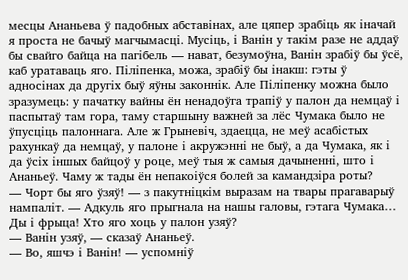месцы Ананьева ў падобных абставінах, але цяпер зрабіць як іначай я проста не бачыў магчымасці. Мусіць, і Ванін у такім разе не аддаў бы свайго байца на пагібель — нават, безумоўна, Ванін зрабіў бы ўсё, каб уратаваць яго. Піліпенка, можа, зрабіў бы інакш: гэты ў адносінах да другіх быў яўны законнік. Але Піліпенку можна было зразумець: у пачатку вайны ён ненадоўга трапіў у палон да немцаў і паспытаў там гора, таму старшыну важней за лёс Чумака было не ўпусціць палоннага. Але ж Грыневіч, здаецца, не меў асабістых рахункаў да немцаў, у палоне і акружэнні не быў, а да Чумака, як і да ўсіх іншых байцоў у роце, меў тыя ж самыя дачыненні, што і Ананьеў. Чаму ж тады ён непакоіўся болей за камандзіра роты?
— Чорт бы яго ўзяў! — з пакутніцкім выразам на твары прагаварыў нампаліт. — Адкуль яго прыгнала на нашы галовы, гэтага Чумака… Ды і фрыца! Хто яго хоць у палон узяў?
— Ванін узяў, — сказаў Ананьеў.
— Во, яшчэ і Ванін! — успомніў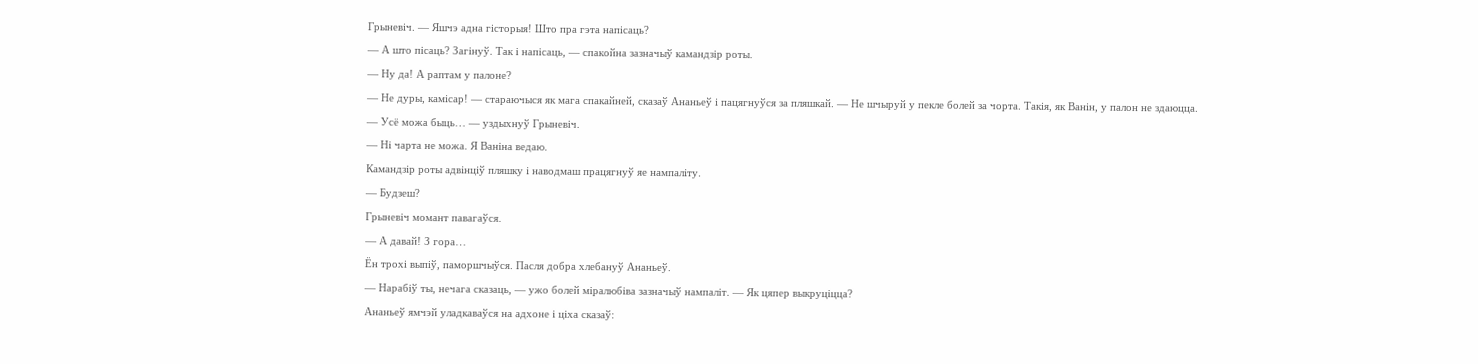Грыневіч. — Яшчэ адна гісторыя! Што пра гэта напісаць?
— А што пісаць? Загінуў. Так і напісаць, — спакойна зазначыў камандзір роты.
— Ну да! А раптам у палоне?
— Не дуры, камісар! — стараючыся як мага спакайней, сказаў Ананьеў і пацягнуўся за пляшкай. — Не шчыруй у пекле болей за чорта. Такія, як Ванін, у палон не здаюцца.
— Усё можа быць… — уздыхнуў Грыневіч.
— Ні чарта не можа. Я Ваніна ведаю.
Камандзір роты адвінціў пляшку і наводмаш працягнуў яе нампаліту.
— Будзеш?
Грыневіч момант павагаўся.
— А давай! З гора…
Ён трохі выпіў, паморшчыўся. Пасля добра хлебануў Ананьеў.
— Нарабіў ты, нечага сказаць, — ужо болей міралюбіва зазначыў нампаліт. — Як цяпер выкруціцца?
Ананьеў ямчэй уладкаваўся на адхоне і ціха сказаў: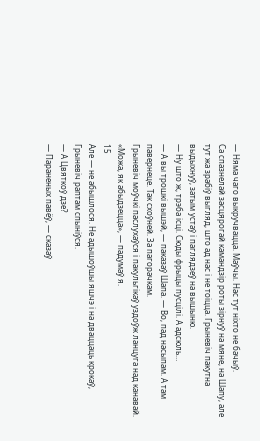— Няма чаго выкручвацца. Маўчы. Нас тут ніхто не бачыў.
Са спазнелай засцярогай камандзір роты зірнуў на мяне, на Шапу, але тут жа зрабіў выгляд, што ад нас і не тоіцца. Грыневіч пакутна выдыхнуў, затым устаў і паглядзеў на вышыню.
— Ну што ж, трэба ісці. Сюды фрыцы пусцілі. А адсюль…
— А вы трошкі вышэй, — паказаў Шапа. — Во, пад насыпам. А там павернеце. Так схоўней. За пагорачкам.
Грыневіч моўчкі паслухаўся і пакульгікаў уздоўж ланцуга над канавай.
«Можа, як абыдзецца», — падумаў я.
15
Але — не абышлося. Не адышоўшы яшчэ і на дваццаць крокаў, Грыневіч раптам спыніўся.
— А Цвяткоў дзе?
— Параненых павёў, — сказаў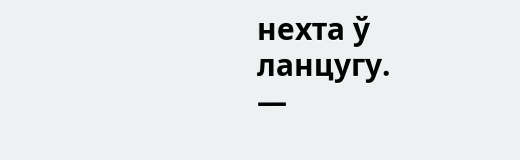нехта ў ланцугу.
—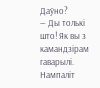Даўно?
— Ды толькі што! Як вы з камандзірам гаварылі.
Нампаліт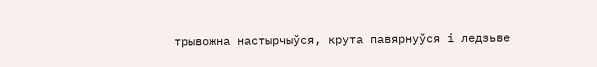трывожна настырчыўся, крута павярнуўся і ледзьве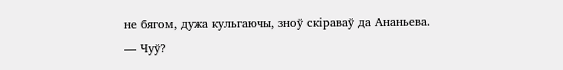не бягом, дужа кульгаючы, зноў скіраваў да Ананьева.
— Чуў?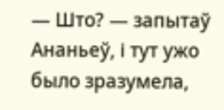— Што? — запытаў Ананьеў, і тут ужо было зразумела,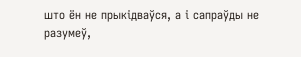што ён не прыкідваўся, а і сапраўды не разумеў,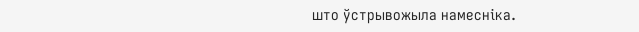што ўстрывожыла намесніка.